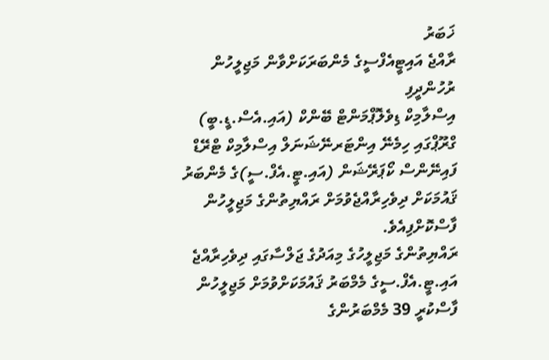ޚަބަރު
ރާއްޖެ އައިޓީއެފްސީގެ މެންބަރަކަށްވާން މަޖިލީހުން ރުހުންދީފި
އިސްލާމިކް ޑިވެލޮޕްމަންޓް ބޭންކް (އައި.އެސް.ޑީ.ބީ) ގްރޫޕްގައި ހިމެނޭ އިންޓަރނޭޝަނަލް އިސްލާމިކް ޓްރޭޑް ފައިނޭންސް ކޯޕަރޭޝަން (އައި.ޓީ.އެފް.ސީ)ގެ މެންބަރު ޤައުމަކަށް ދިވެހިރާއްޖެވުމަށް ރައްޔިތުންގެ މަޖިލީހުން ފާސްކޮށްފިއެވެ.
ރައްޔިތުންގެ މަޖިލީހުގެ މިއަދުގެ ޖަލްސާގައި ދިވެހިރާއްޖެ އައި.ޓީ.އެފް.ސީގެ މެމްބަރު ޤައުމަކަށްވުމަށް މަޖިލީހުން ފާސްކުރީ 39 މެމްބަރުންގެ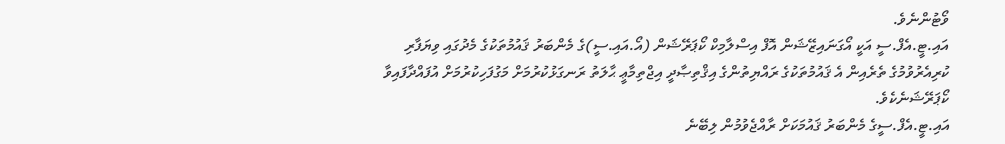ވޯޓުންނެވެ.
އައި.ޓީ.އެފް.ސީ އަކީ އޯގަނައިޒޭޝަން އޮފް އިސްލާމިކް ކޯޕަރޭޝަން (އޯ.އައި.ސީ)ގެ މެންބަރު ޤައުމުތަކުގެ މެދުގައި ވިޔަފާރި ކުރިއެރުވުމުގެ ތެރެއިން އެ ޤައުމުތަކުގެ ރައްޔިތުންގެ އިޤްތިޞާދީ އިޖްތިމާޢީ ޙާލަތު ރަނގަޅުކުރުމަށް މަގުފަހިކުރުމަށް އުފައްދާފައިވާ ކޯޕަރޭޝަނެކެވެ.
އައި.ޓީ.އެފް.ސީގެ މެންބަރު ޤައުމަކަށް ރާއްޖެވުމުން ލިބޭނެ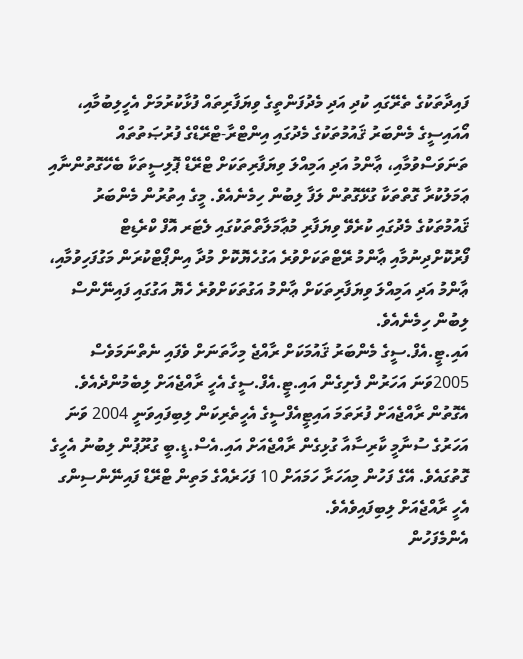ފައިދާތަކުގެ ތެރޭގައި ކުދި އަދި މެދުފަންތީގެ ވިޔަފާރިތައް ފުޅާކުރުމަށް އެހީލިބުމާއި، އޯއައިސީގެ މެންބަރު ޤައުމުތަކުގެ މެދުގައި އިންޓްރާ-ޓްރޭޑްގެ ފުރުޞަތުތައް ތަނަވަސްވުމާއި، ޢާންމު އަދި އަމިއްލަ ވިޔަފާރިތަކަށް ޓްރޭޑް ޕޮލިސީތަކާ ބެހޭގޮތުންނާއި ޢަމަލުކުރާ ގޮތްތަކާ ގުޅޭގޮތުން ލަފާ ލިބުން ހިމެނެއެވެ. މީގެ އިތުރުން މެންބަރު ޤައުމުތަކުގެ މެދުގައި ކުރެވޭ ވިޔަފާރި މުޢާމަލާތްތަކުގައި ލެޓަރ އޮފް ކްރެޑިޓް ފޯރުކޮށްދިނުމާއި ޢާންމު ރޭޓްތަކަށްވުރެ އަގުހެޔޮކޮށް މުދާ އިންޕޯޓްކުރަން މަގުފަހިވުމާއި، ޢާންމު އަދި އަމިއްލަ ވިޔަފާރިތަކަށް ޢާންމު އަގުތަކަށްވުރެ ހެޔޮ އަގުގައި ފައިނޭންސް ލިބުން ހިމެނެއެވެ.
އައި.ޓީ.އެފް.ސީގެ މެންބަރު ޤައުމަކަށް ރާއްޖެ މިހާތަނަށް ވެފައި ނެތްނަމަވެސް 2005ވަނަ އަހަރުން ފެށިގެން އައި.ޓީ.އެފް.ސީގެ އެހީ ރާއްޖެއަށް ލިބެމުންދެއެވެ. އެގޮތުން ރާއްޖެއަށް ފުރަތަމަ އައިޓީއެފްސީގެ އެހީތެރިކަން ލިބިފައިވަނީ 2004 ވަނަ އަހަރުގެ ސުނާމީ ކާރިސާއާ ގުޅިގެން ރާއްޖެއަށް އައި.އެސް.ޑީ.ބީ ގުރޫޕުން ލިބުނު އެހީގެ ގޮތުގައެވެ. އޭގެ ފަހުން މިއަހަރާ ހަމައަށް 10 ފަހަރެއްގެ މަތިން ޓްރޭޑް ފައިނޭންސިންގ އެހީ ރާއްޖެއަށް ލިބިފައިވެއެވެ.
އެންމެފަހުން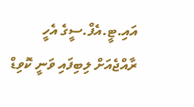އައި.ޓީ.އެފް.ސީގެ އެހީ ރާއްޖެއަށް ލިބިފައި ވަނީ ކޮވިޑް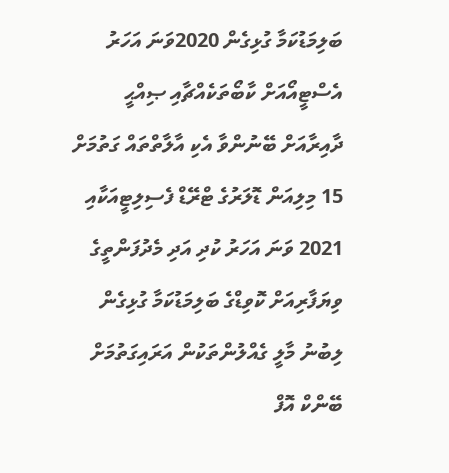ބަލިމަޑުކަމާ ގުޅިގެން 2020ވަނަ އަހަރު އެސްޓީއޯއަށް ކާބޯތަކެއްޗާއި ޞިއްޙީ ދާއިރާއަށް ބޭނުންވާ އެކި އާލާތްތައް ގަތުމަށް 15 މިލިއަން ޑޮލަރުގެ ޓްރޭޑް ފެސިލިޓީއަކާއި 2021 ވަނަ އަހަރު ކުދި އަދި މެދުފަންތީގެ ވިޔަފާރިއަށް ކޮވިޑްގެ ބަލިމަޑުކަމާ ގުޅިގެން ލިބުނު މާލީ ގެއްލުންތަކުން އަރައިގަތުމަށް ބޭންކް އޮފް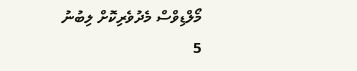މޯލްޑިވްސް މެދުވެރިކޮށް ލިބުނު 5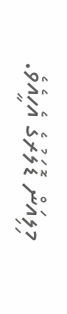މިލިއަން ޑޮލަރުގެ އެހީއެވެ.